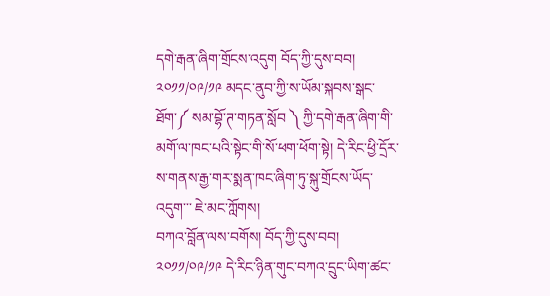དགེ་རྒན་ཞིག་གྲོངས་འདུག བོད་ཀྱི་དུས་བབ། ༢༠༡༡/༠༩/༡༩ མདང་ནུབ་ཀྱི་ས་ཡོམ་སྐབས་སྒང་ཐོག་༼ སམ་བྷོ་ཊ་གཏན་སློབ ༽ ཀྱི་དགེ་རྒན་ཞིག་གི་མགོ་ལ་ཁང་པའི་སྟེང་གི་སོ་ཕག་ཕོག་སྟེ། དེ་རིང་ཕྱི་དྲོར་ས་གནས་རྒྱ་གར་སྨན་ཁང་ཞིག་ཏུ་སྐུ་གྲོངས་ཡོད་འདུག་་་ ཇེ་མང་ཀློགས།
བཀའ་བློན་ལས་བགོས། བོད་ཀྱི་དུས་བབ། ༢༠༡༡/༠༩/༡༩ དེ་རིང་ཉིན་གུང་བཀའ་དྲུང་ཡིག་ཚང་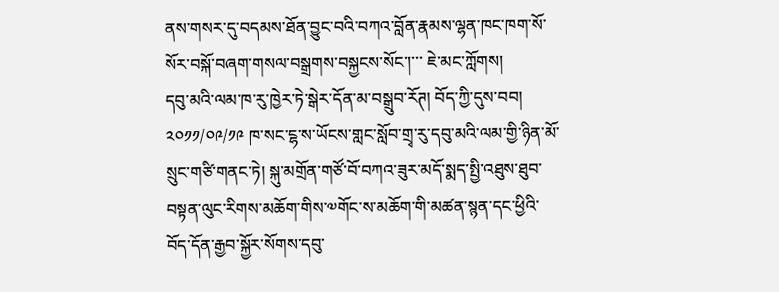ནས་གསར་དུ་བདམས་ཐོན་བྱུང་བའི་བཀའ་བློན་རྣམས་ལྷན་ཁང་ཁག་སོ་སོར་བསྐོ་བཞག་གསལ་བསྒྲགས་བསྐྱངས་སོང་།་་་ ཇེ་མང་ཀློགས།
དབུ་མའི་ལམ་ཁ་རུ་ཁྱེར་ཏེ་སྒེར་དོན་མ་བསྒྲུབ་རོཊ། བོད་ཀྱི་དུས་བབ། ༢༠༡༡/༠༩/༡༩ ཁ་སང་ངྷ་ས་ཡོངས་གླང་སློབ་གྲྭ་རུ་དབུ་མའི་ལམ་གྱི་ཉིན་མོ་སྲུང་གཙི་གནང་ཏེ། སྐུ་མགྲོན་གཙོ་བོ་བཀའ་ཟུར་མདོ་སྨད་སྤྱི་འཐུས་ཐུབ་བསྟན་ལུང་རིགས་མཆོག་གིས་༧གོང་ས་མཆོག་གི་མཚན་སྙན་དང་ཕྱིའི་བོད་དོན་རྒྱབ་སྐྱོར་སོགས་དབུ་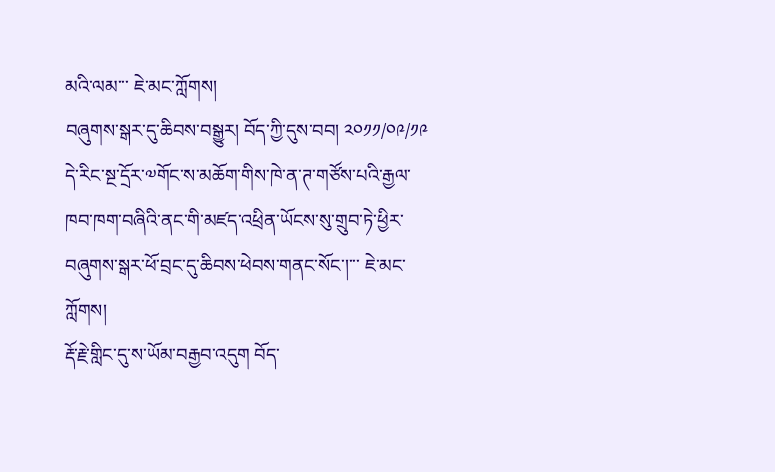མའི་ལམ་་་ ཇེ་མང་ཀློགས།
བཞུགས་སྒར་དུ་ཆིབས་བསྒྱུར། བོད་ཀྱི་དུས་བབ། ༢༠༡༡/༠༩/༡༩ དེ་རིང་སྔ་དྲོར་༧གོང་ས་མཆོག་གིས་ཁེ་ན་ཊ་གཙོས་པའི་རྒྱལ་ཁབ་ཁག་བཞིའི་ནང་གི་མཛད་འཕྲིན་ཡོངས་སུ་གྲུབ་ཏེ་ཕྱིར་བཞུགས་སྒར་ཕོ་བྲང་དུ་ཆིབས་ཕེབས་གནང་སོང་།་་་ ཇེ་མང་ཀློགས།
རྡོ་རྗེ་གླིང་དུ་ས་ཡོམ་བརྒྱབ་འདུག བོད་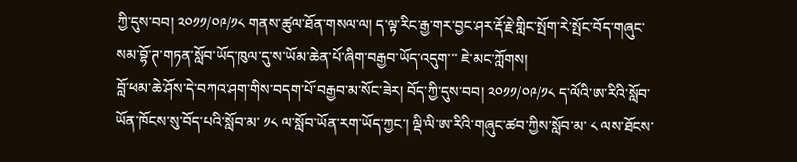ཀྱི་དུས་བབ། ༢༠༡༡/༠༩/༡༨ གནས་ཚུལ་ཐོན་གསལ་ལ། ད་ལྟ་རིང་རྒྱ་གར་བྱང་ཤར་རྡོ་རྗེ་གླིང་སྤོག་རེ་སྤོང་བོད་གཞུང་སམ་བྷོ་ཊ་གཏན་སློབ་ཡོད་ཁུལ་དུ་ས་ཡོམ་ཆེན་པོ་ཞིག་བརྒྱབ་ཡོད་འདུག་་་ ཇེ་མང་ཀློགས།
བློ་ཕམ་ཆེ་ཤོས་དེ་བཀའ་ཤག་གིས་བདག་པོ་བརྒྱབ་མ་སོང་ཟེར། བོད་ཀྱི་དུས་བབ། ༢༠༡༡/༠༩/༡༨ ད་ལོའི་ཨ་རིའི་སློབ་ཡོན་ཁོངས་སུ་བོད་པའི་སློབ་མ་ ༡༨ ལ་སློབ་ཡོན་རག་ཡོད་ཀྱང་། ལྡི་ལི་ཨ་རིའི་གཞུང་ཚབ་ཀྱིས་སློབ་མ་ ༨ ལས་ཐོངས་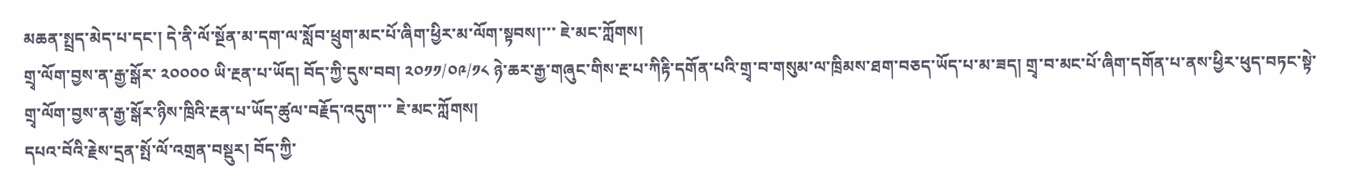མཆན་སྤྲད་མེད་པ་དང་། དེ་ནི་ལོ་སྔོན་མ་དག་ལ་སློབ་ཕྲུག་མང་པོ་ཞིག་ཕྱིར་མ་ལོག་སྟབས།་་་ ཇེ་མང་ཀློགས།
གྲྭ་ལོག་བྱས་ན་རྒྱ་སྒོར་ ༢༠༠༠༠ ཡི་རྔན་པ་ཡོད། བོད་ཀྱི་དུས་བབ། ༢༠༡༡/༠༩/༡༨ ཉེ་ཆར་རྒྱ་གཞུང་གིས་རྔ་པ་ཀིརྟི་དགོན་པའི་གྲྭ་བ་གསུམ་ལ་ཁྲིམས་ཐག་བཅད་ཡོད་པ་མ་ཟད། གྲྭ་བ་མང་པོ་ཞིག་དགོན་པ་ནས་ཕྱིར་ཕུད་བཏང་སྟེ་གྲྭ་ལོག་བྱས་ན་རྒྱ་སྒོར་ཉིས་ཁྲིའི་རྔན་པ་ཡོད་ཚུལ་བརྗོད་འདུག་་་ ཇེ་མང་ཀློགས།
དཔའ་བོའི་རྗེས་དྲན་སྤོ་ལོ་འགྲན་བསྡུར། བོད་ཀྱི་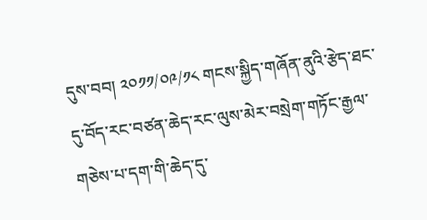དུས་བབ། ༢༠༡༡/༠༩/༡༨ གངས་སྐྱིད་གཞོན་ནུའི་རྩེད་ཐང་དུ་བོད་རང་བཙན་ཆེད་རང་ལུས་མེར་བསྲེག་གཏོང་རྒྱལ་གཅེས་པ་དག་གི་ཆེད་དུ་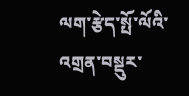ལག་རྩེད་སྤོ་ལོའི་འགྲན་བསྡུར་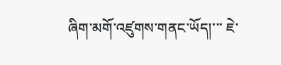ཞིག་མགོ་འཛུགས་གནང་ཡོད།་་་ ཇེ་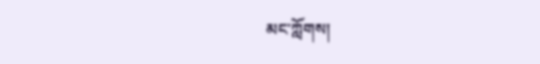མང་ཀློགས།